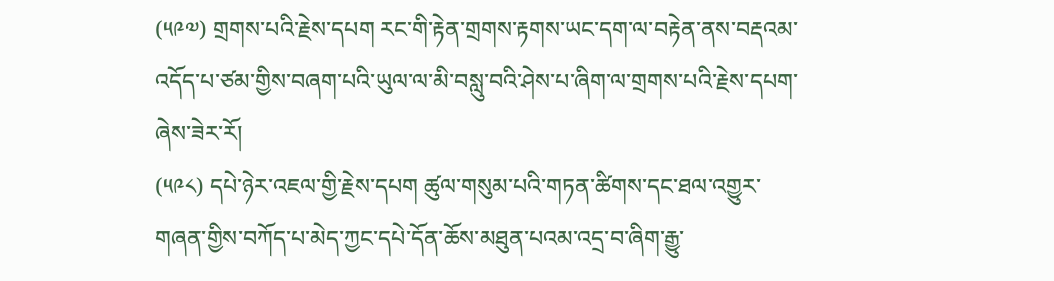(༥༩༧) གྲགས་པའི་རྗེས་དཔག རང་གི་རྟེན་གྲགས་རྟགས་ཡང་དག་ལ་བརྟེན་ནས་བརྡའམ་འདོད་པ་ཙམ་གྱིས་བཞག་པའི་ཡུལ་ལ་མི་བསླུ་བའི་ཤེས་པ་ཞིག་ལ་གྲགས་པའི་རྗེས་དཔག་ཞེས་ཟེར་རོ།
(༥༩༨) དཔེ་ཉེར་འཇལ་གྱི་རྗེས་དཔག ཚུལ་གསུམ་པའི་གཏན་ཚིགས་དང་ཐལ་འགྱུར་གཞན་གྱིས་བཀོད་པ་མེད་ཀྱང་དཔེ་དོན་ཆོས་མཐུན་པའམ་འདྲ་བ་ཞིག་རྒྱུ་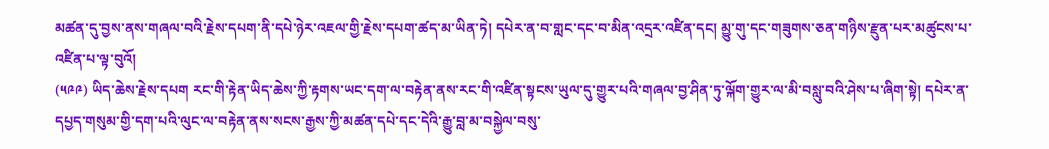མཚན་དུ་བྱས་ནས་གཞལ་བའི་རྗེས་དཔག་ནི་དཔེ་ཉེར་འཇལ་གྱི་རྗེས་དཔག་ཚད་མ་ཡིན་ཏེ། དཔེར་ན་བ་གླང་དང་བ་མིན་འདྲར་འཛིན་དང། མྱུ་གུ་དང་གཟུགས་ཅན་གཉིས་རྫུན་པར་མཚུངས་པ་འཛིན་པ་ལྟ་བུའོ།
(༥༩༩) ཡིད་ཆེས་རྗེས་དཔག རང་གི་རྟེན་ཡིད་ཆེས་ཀྱི་རྟགས་ཡང་དག་ལ་བརྟེན་ནས་རང་གི་འཛིན་སྟངས་ཡུལ་དུ་གྱུར་པའི་གཞལ་བྱ་ཤིན་ཏུ་ལྐོག་གྱུར་ལ་མི་བསླུ་བའི་ཤེས་པ་ཞིག་སྟེ། དཔེར་ན་དཔྱད་གསུམ་གྱི་དག་པའི་ལུང་ལ་བརྟེན་ནས་སངས་རྒྱས་ཀྱི་མཚན་དཔེ་དང་དེའི་རྒྱུ་བླ་མ་བསྐྱེལ་བསུ་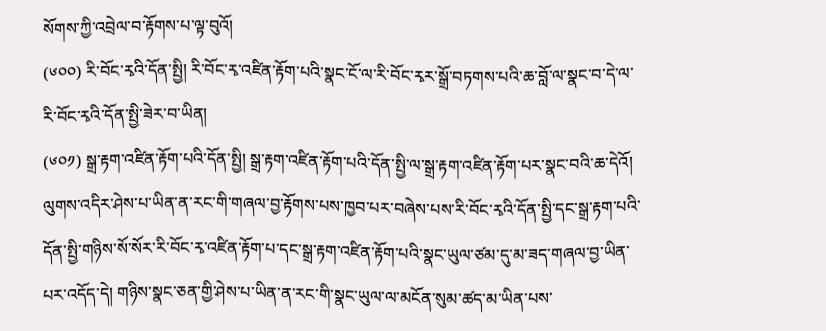སོགས་ཀྱི་འབྲེལ་བ་རྟོགས་པ་ལྟ་བུའོ།
(༦༠༠) རི་བོང་རྭའི་དོན་སྤྱི། རི་བོང་རྭ་འཛིན་རྟོག་པའི་སྣང་ངོ་ལ་རི་བོང་རྭར་སྒྲོ་བཏགས་པའི་ཆ་བློ་ལ་སྣང་བ་དེ་ལ་རི་བོང་རྭའི་དོན་སྤྱི་ཟེར་བ་ཡིན།
(༦༠༡) སྒྲ་རྟག་འཛིན་རྟོག་པའི་དོན་སྤྱི། སྒྲ་རྟག་འཛིན་རྟོག་པའི་དོན་སྤྱི་ལ་སྒྲ་རྟག་འཛིན་རྟོག་པར་སྣང་བའི་ཆ་དེའོ། ལུགས་འདིར་ཤེས་པ་ཡིན་ན་རང་གི་གཞལ་བྱ་རྟོགས་པས་ཁྱབ་པར་བཞེས་པས་རི་བོང་རྭའི་དོན་སྤྱི་དང་སྒྲ་རྟག་པའི་དོན་སྤྱི་གཉིས་སོ་སོཪ་ཪི་བོང་རྭ་འཛིན་རྟོག་པ་དང་སྒྲ་རྟག་འཛིན་རྟོག་པའི་སྣང་ཡུལ་ཙམ་དུ་མ་ཟད་གཞལ་བྱ་ཡིན་པར་འདོད་དེ། གཉིས་སྣང་ཅན་གྱི་ཤེས་པ་ཡིན་ན་རང་གི་སྣང་ཡུལ་ལ་མངོན་སུམ་ཚད་མ་ཡིན་པས་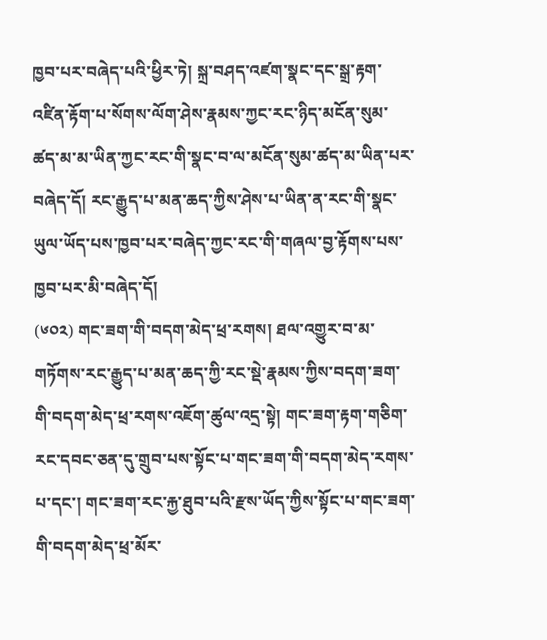ཁྱབ་པར་བཞེད་པའི་ཕྱིར་ཏེ། སྐྲ་བཤད་འཛག་སྣང་དང་སྒྲ་རྟག་འཛིན་རྟོག་པ་སོགས་ལོག་ཤེས་རྣམས་ཀྱང་རང་ཉིད་མངོན་སུམ་ཚད་མ་མ་ཡིན་ཀྱང་རང་གི་སྣང་བ་ལ་མངོན་སུམ་ཚད་མ་ཡིན་པར་བཞེད་དོ། རང་རྒྱུད་པ་མན་ཆད་ཀྱིས་ཤེས་པ་ཡིན་ན་རང་གི་སྣང་ཡུལ་ཡོད་པས་ཁྱབ་པར་བཞེད་ཀྱང་རང་གི་གཞལ་བྱ་རྟོགས་པས་ཁྱབ་པར་མི་བཞེད་དོ།
(༦༠༢) གང་ཟག་གི་བདག་མེད་ཕྲ་རགས། ཐལ་འགྱུར་བ་མ་གཏོགས་རང་རྒྱུད་པ་མན་ཆད་ཀྱི་རང་སྡེ་རྣམས་ཀྱིས་བདག་ཟག་གི་བདག་མེད་ཕྲ་རགས་འཇོག་ཚུལ་འདྲ་སྟེ། གང་ཟག་རྟག་གཅིག་རང་དབང་ཅན་དུ་གྲུབ་པས་སྟོང་པ་གང་ཟག་གི་བདག་མེད་རགས་པ་དང་། གང་ཟག་རང་རྐྱ་ཐུབ་པའི་རྫས་ཡོད་ཀྱིས་སྟོང་པ་གང་ཟག་གི་བདག་མེད་ཕྲ་མོར་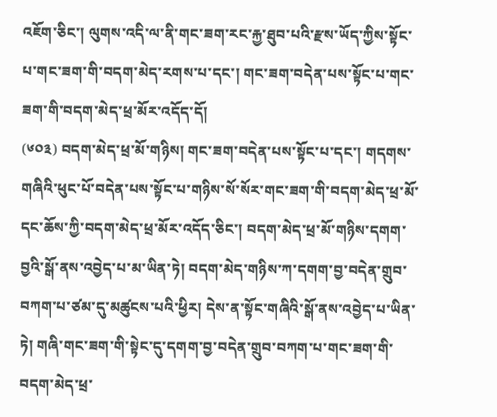འཇོག་ཅིང་། ལུགས་འདི་ལ་ནི་གང་ཟག་རང་རྐྱ་ཐུབ་པའི་རྫས་ཡོད་ཀྱིས་སྟོང་པ་གང་ཟག་གི་བདག་མེད་རགས་པ་དང་། གང་ཟག་བདེན་པས་སྟོང་པ་གང་ཟག་གི་བདག་མེད་ཕྲ་མོར་འདོད་དོ།
(༦༠༣) བདག་མེད་ཕྲ་མོ་གཉིས། གང་ཟག་བདེན་པས་སྟོང་པ་དང་། གདགས་གཞིའི་ཕུང་པོ་བདེན་པས་སྟོང་པ་གཉིས་སོ་སོར་གང་ཟག་གི་བདག་མེད་ཕྲ་མོ་དང་ཆོས་ཀྱི་བདག་མེད་ཕྲ་མོར་འདོད་ཅིང་། བདག་མེད་ཕྲ་མོ་གཉིས་དགག་བྱའི་སྒོ་ནས་འབྱེད་པ་མ་ཡིན་ཏེ། བདག་མེད་གཉིས་ཀ་དགག་བྱ་བདེན་གྲུབ་བཀག་པ་ཙམ་དུ་མཚུངས་པའི་ཕྱིར། དེས་ན་སྟོང་གཞིའི་སྒོ་ནས་འབྱེད་པ་ཡིན་ཏེ། གཞི་གང་ཟག་གི་སྟེང་དུ་དགག་བྱ་བདེན་གྲུབ་བཀག་པ་གང་ཟག་གི་བདག་མེད་ཕྲ་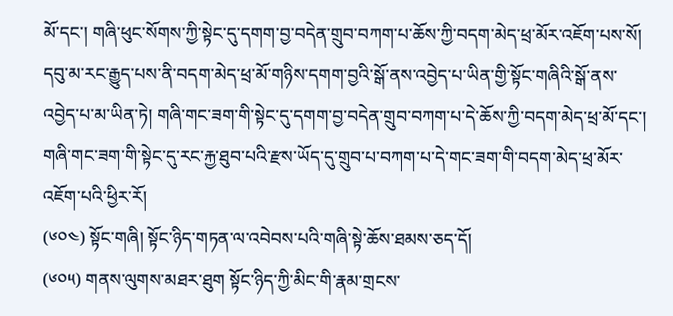མོ་དང་། གཞི་ཕུང་སོགས་ཀྱི་སྟེང་དུ་དགག་བྱ་བདེན་གྲུབ་བཀག་པ་ཆོས་ཀྱི་བདག་མེད་ཕྲ་མོར་འཇོག་པས་སོ། དབུ་མ་རང་རྒྱུད་པས་ནི་བདག་མེད་ཕྲ་མོ་གཉིས་དགག་བྱའི་སྒོ་ནས་འབྱེད་པ་ཡིན་གྱི་སྟོང་གཞིའི་སྒོ་ནས་འབྱེད་པ་མ་ཡིན་ཏེ། གཞི་གང་ཟག་གི་སྟེང་དུ་དགག་བྱ་བདེན་གྲུབ་བཀག་པ་དེ་ཆོས་ཀྱི་བདག་མེད་ཕྲ་མོ་དང་། གཞི་གང་ཟག་གི་སྟེང་དུ་རང་རྐྱ་ཐུབ་པའི་རྫས་ཡོད་དུ་གྲུབ་པ་བཀག་པ་དེ་གང་ཟག་གི་བདག་མེད་ཕྲ་མོར་འཇོག་པའི་ཕྱིར་རོ།
(༦༠༤) སྟོང་གཞི། སྟོང་ཉིད་གཏན་ལ་འབེབས་པའི་གཞི་སྟེ་ཆོས་ཐམས་ཅད་དོ།
(༦༠༥) གནས་ལུགས་མཐར་ཐུག སྟོང་ཉིད་ཀྱི་མིང་གི་རྣམ་གྲངས་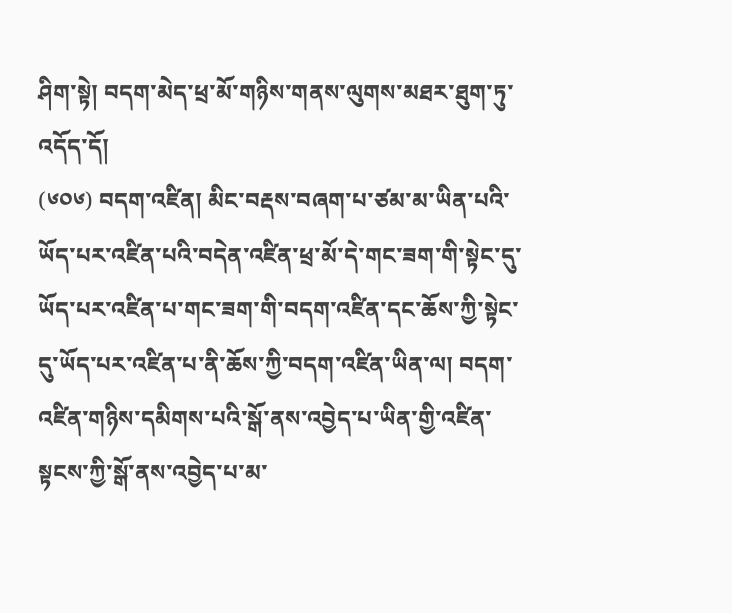ཤིག་སྟེ། བདག་མེད་ཕྲ་མོ་གཉིས་གནས་ལུགས་མཐར་ཐུག་ཏུ་འདོད་དོ།
(༦༠༦) བདག་འཛིན། མིང་བརྡས་བཞག་པ་ཙམ་མ་ཡིན་པའི་ཡོད་པར་འཛིན་པའི་བདེན་འཛིན་ཕྲ་མོ་དེ་གང་ཟག་གི་སྟེང་དུ་ཡོད་པར་འཛིན་པ་གང་ཟག་གི་བདག་འཛིན་དང་ཆོས་ཀྱི་སྟེང་དུ་ཡོད་པར་འཛིན་པ་ནི་ཆོས་ཀྱི་བདག་འཛིན་ཡིན་ལ། བདག་འཛིན་གཉིས་དམིགས་པའི་སྒོ་ནས་འབྱེད་པ་ཡིན་གྱི་འཛིན་སྟངས་ཀྱི་སྒོ་ནས་འབྱེད་པ་མ་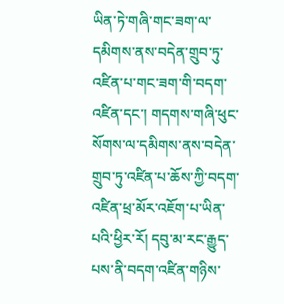ཡིན་ཏེ་གཞི་གང་ཟག་ལ་དམིགས་ནས་བདེན་གྲུབ་ཏུ་འཛིན་པ་གང་ཟག་གི་བདག་འཛིན་དང་། གདགས་གཞི་ཕུང་སོགས་ལ་དམིགས་ནས་བདེན་གྲུབ་ཏུ་འཛིན་པ་ཆོས་ཀྱི་བདག་འཛིན་ཕྲ་མོར་འཇོག་པ་ཡིན་པའི་ཕྱིར་རོ། དབུ་མ་རང་རྒྱུད་པས་ནི་བདག་འཛིན་གཉིས་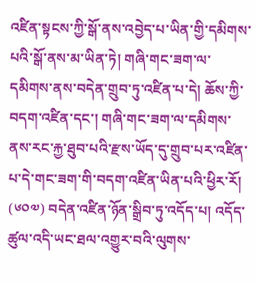འཛིན་སྟངས་ཀྱི་སྒོ་ནས་འབྱེད་པ་ཡིན་གྱི་དམིགས་པའི་སྒོ་ནས་མ་ཡིན་ཏེ། གཞི་གང་ཟག་ལ་དམིགས་ནས་བདེན་གྲུབ་ཏུ་འཛིན་པ་དེ། ཆོས་ཀྱི་བདག་འཛིན་དང་། གཞི་གང་ཟག་ལ་དམིགས་ནས་རང་རྐྱ་ཐུབ་པའི་རྫས་ཡོད་དུ་གྲུབ་པར་འཛིན་པ་དེ་གང་ཟག་གི་བདག་འཛིན་ཡིན་པའི་ཕྱིར་རོ།
(༦༠༧) བདེན་འཛིན་ཉོན་སྒྲིབ་ཏུ་འདོད་པ། འདོད་ཚུལ་འདི་ཡང་ཐལ་འགྱུར་བའི་ལུགས་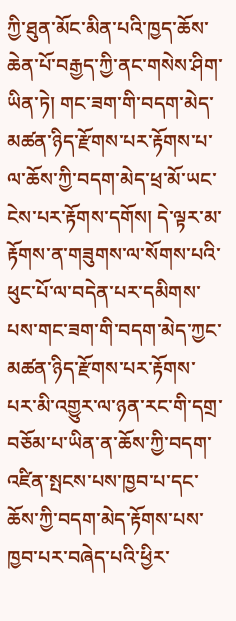ཀྱི་ཐུན་མོང་མིན་པའི་ཁྱད་ཆོས་ཆེན་པོ་བརྒྱད་ཀྱི་ནང་གསེས་ཤིག་ཡིན་ཏེ། གང་ཟག་གི་བདག་མེད་མཚན་ཉིད་རྫོགས་པར་རྟོགས་པ་ལ་ཆོས་ཀྱི་བདག་མེད་ཕྲ་མོ་ཡང་ངེས་པར་རྟོགས་དགོས། དེ་ལྟར་མ་རྟོགས་ན་གཟུགས་ལ་སོགས་པའི་ཕུང་པོ་ལ་བདེན་པར་དམིགས་པས་གང་ཟག་གི་བདག་མེད་ཀྱང་མཚན་ཉིད་རྫོགས་པར་རྟོགས་པར་མི་འགྱུར་ལ་ཉན་རང་གི་དགྲ་བཅོམ་པ་ཡིན་ན་ཆོས་ཀྱི་བདག་འཛིན་སྤངས་པས་ཁྱབ་པ་དང་ཆོས་ཀྱི་བདག་མེད་རྟོགས་པས་ཁྱབ་པར་བཞེད་པའི་ཕྱིར་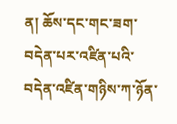ན། ཆོས་དང་གང་ཟག་བདེན་པར་འཛིན་པའི་བདེན་འཛིན་གཉིས་ཀ་ཉོན་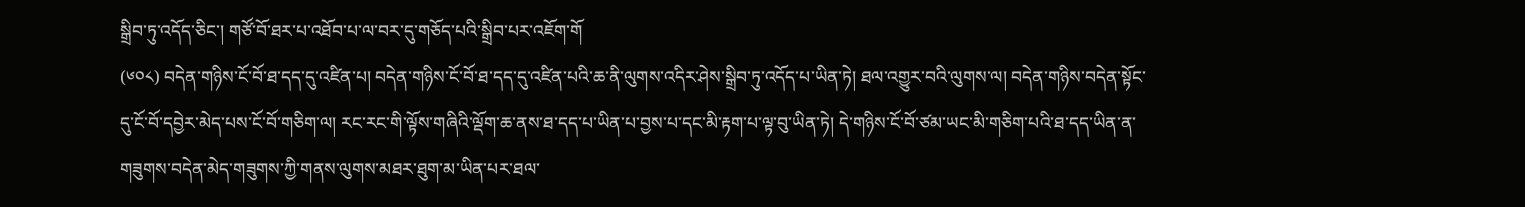སྒྲིབ་ཏུ་འདོད་ཅིང་། གཙོ་བོ་ཐར་པ་འཐོབ་པ་ལ་བར་དུ་གཅོད་པའི་སྒྲིབ་པར་འཇོག་གོ
(༦༠༨) བདེན་གཉིས་ངོ་བོ་ཐ་དད་དུ་འཛིན་པ། བདེན་གཉིས་ངོ་བོ་ཐ་དད་དུ་འཛིན་པའི་ཆ་ནི་ལུགས་འདིར་ཤེས་སྒྲིབ་ཏུ་འདོད་པ་ཡིན་ཏེ། ཐལ་འགྱུར་བའི་ལུགས་ལ། བདེན་གཉིས་བདེན་སྟོང་དུ་ངོ་བོ་དབྱེར་མེད་པས་ངོ་བོ་གཅིག་ལ། རང་རང་གི་ལྟོས་གཞིའི་ལྡོག་ཆ་ནས་ཐ་དད་པ་ཡིན་པ་བྱས་པ་དང་མི་རྟག་པ་ལྟ་བུ་ཡིན་ཏེ། དེ་གཉིས་ངོ་བོ་ཙམ་ཡང་མི་གཅིག་པའི་ཐ་དད་ཡིན་ན་གཟུགས་བདེན་མེད་གཟུགས་ཀྱི་གནས་ལུགས་མཐར་ཐུག་མ་ཡིན་པར་ཐལ་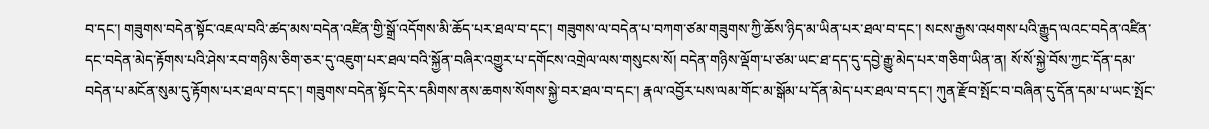བ་དང་། གཟུགས་བདེན་སྟོང་འཇལ་བའི་ཚད་མས་བདེན་འཛིན་གྱི་སྒྲོ་འདོགས་མི་ཆོད་པཪ་ཐལ་བ་དང་། གཟུགས་ལ་བདེན་པ་བཀག་ཙམ་གཟུགས་ཀྱི་ཆོས་ཉིད་མ་ཡིན་པར་ཐལ་བ་དང་། སངས་རྒྱས་འཕགས་པའི་རྒྱུད་ལའང་བདེན་འཛིན་དང་བདེན་མེད་རྟོགས་པའི་ཤེས་རབ་གཉིས་ཅིག་ཅར་དུ་འཇུག་པར་ཐལ་བའི་སྐྱོན་བཞིར་འགྱུར་པ་དགོངས་འགྲེལ་ལས་གསུངས་སོ། བདེན་གཉིས་ལྡོག་པ་ཙམ་ཡང་ཐ་དད་དུ་དབྱེ་རྒྱུ་མེད་པར་གཅིག་ཡིན་ན། སོ་སོ་སྐྱེ་བོས་ཀྱང་དོན་དམ་བདེན་པ་མངོན་སུམ་དུ་རྟོགས་པར་ཐལ་བ་དང་། གཟུགས་བདེན་སྟོང་དེར་དམིགས་ནས་ཆགས་སོགས་སྐྱེ་བར་ཐལ་བ་དང་། རྣལ་འབྱོར་པས་ལམ་གོང་མ་སྒོམ་པ་དོན་མེད་པར་ཐལ་བ་དང་། ཀུན་རྫོབ་སྤོང་བ་བཞིན་དུ་དོན་དམ་པ་ཡང་སྤོང་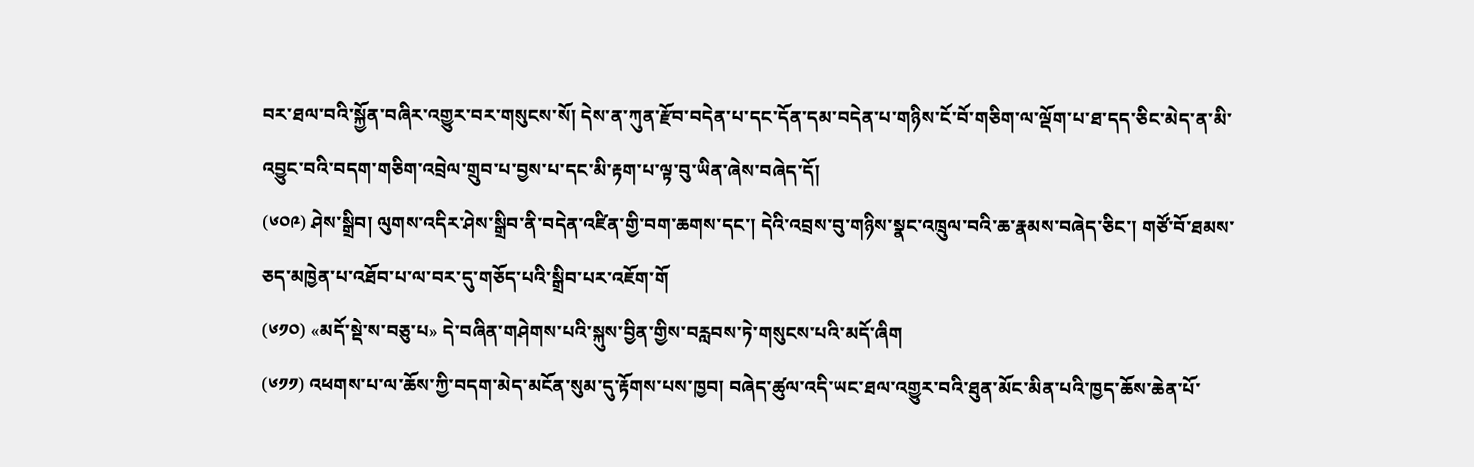བར་ཐལ་བའི་སྐྱོན་བཞིར་འགྱུར་བར་གསུངས་སོ། དེས་ན་ཀུན་རྫོབ་བདེན་པ་དང་དོན་དམ་བདེན་པ་གཉིས་ངོ་བོ་གཅིག་ལ་ལྡོག་པ་ཐ་དད་ཅིང་མེད་ན་མི་འབྱུང་བའི་བདག་གཅིག་འབྲེལ་གྲུབ་པ་བྱས་པ་དང་མི་རྟག་པ་ལྟ་བུ་ཡིན་ཞེས་བཞེད་དོ།
(༦༠༩) ཤེས་སྒྲིབ། ལུགས་འདིར་ཤེས་སྒྲིབ་ནི་བདེན་འཛིན་གྱི་བག་ཆགས་དང་། དེའི་འབྲས་བུ་གཉིས་སྣང་འཁྲུལ་བའི་ཆ་རྣམས་བཞེད་ཅིང་། གཙོ་བོ་ཐམས་ཅད་མཁྱེན་པ་འཐོབ་པ་ལ་བར་དུ་གཅོད་པའི་སྒྲིབ་པར་འཇོག་གོ
(༦༡༠) «མདོ་སྡེ་ས་བཅུ་པ» དེ་བཞིན་གཤེགས་པའི་སྐུས་བྱིན་གྱིས་བརླབས་ཏེ་གསུངས་པའི་མདོ་ཞིག
(༦༡༡) འཕགས་པ་ལ་ཆོས་ཀྱི་བདག་མེད་མངོན་སུམ་དུ་རྟོགས་པས་ཁྱབ། བཞེད་ཚུལ་འདི་ཡང་ཐལ་འགྱུར་བའི་ཐུན་མོང་མིན་པའི་ཁྱད་ཆོས་ཆེན་པོ་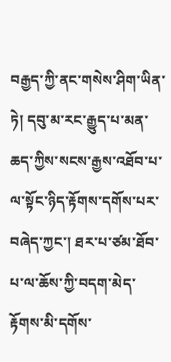བརྒྱད་ཀྱི་ནང་གསེས་ཤིག་ཡིན་ཏེ། དབུ་མ་རང་རྒྱུད་པ་མན་ཆད་ཀྱིས་སངས་རྒྱས་འཐོབ་པ་ལ་སྟོང་ཉིད་རྟོགས་དགོས་པར་བཞེད་ཀྱང་། ཐར་པ་ཙམ་ཐོབ་པ་ལ་ཆོས་ཀྱི་བདག་མེད་རྟོགས་མི་དགོས་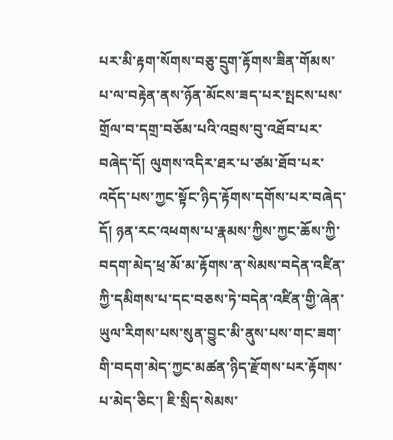པར་མི་རྟག་སོགས་བཅུ་དྲུག་རྟོགས་ཟིན་གོམས་པ་ལ་བརྟེན་ནས་ཉོན་མོངས་ཟད་པར་སྤངས་པས་གྲོལ་བ་དགྲ་བཅོམ་པའི་འབྲས་བུ་འཐོབ་པར་བཞེད་དོ། ལུགས་འདིར་ཐར་པ་ཙམ་ཐོབ་པར་འདོད་པས་ཀྱང་སྟོང་ཉིད་རྟོགས་དགོས་པར་བཞེད་དོ། ཉན་རང་འཕགས་པ་རྣམས་ཀྱིས་ཀྱང་ཆོས་ཀྱི་བདག་མེད་ཕྲ་མོ་མ་རྟོགས་ན་སེམས་བདེན་འཛིན་ཀྱི་དམིགས་པ་དང་བཅས་ཏེ་བདེན་འཛིན་གྱི་ཞེན་ཡུལ་རིགས་པས་སུན་བྱུང་མི་ནུས་པས་གང་ཟག་གི་བདག་མེད་ཀྱང་མཚན་ཉིད་རྫོགས་པར་རྟོགས་པ་མེད་ཅིང་། ཇི་སྲིད་སེམས་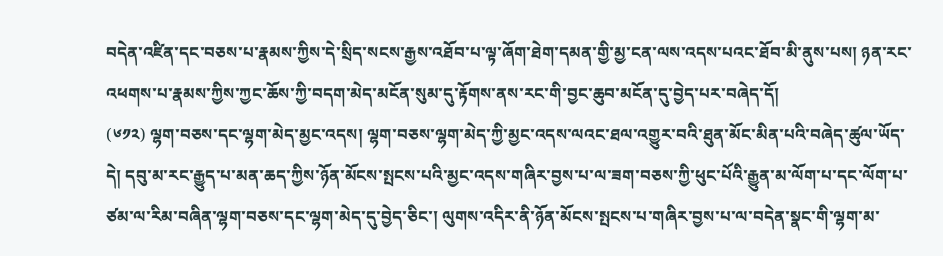བདེན་འཛིན་དང་བཅས་པ་རྣམས་ཀྱིས་དེ་སྲིད་སངས་རྒྱས་འཐོབ་པ་ལྟ་ཞོག་ཐེག་དམན་གྱི་མྱ་ངན་ལས་འདས་པའང་ཐོབ་མི་ནུས་པས། ཉན་རང་འཕགས་པ་རྣམས་ཀྱིས་ཀྱང་ཆོས་ཀྱི་བདག་མེད་མངོན་སུམ་དུ་རྟོགས་ནས་རང་གི་བྱང་ཆུབ་མངོན་དུ་བྱེད་པར་བཞེད་དོ།
(༦༡༢) ལྷག་བཅས་དང་ལྷག་མེད་མྱང་འདས། ལྷག་བཅས་ལྷག་མེད་ཀྱི་མྱང་འདས་ལའང་ཐལ་འགྱུར་བའི་ཐུན་མོང་མིན་པའི་བཞེད་ཚུལ་ཡོད་དེ། དབུ་མ་རང་རྒྱུད་པ་མན་ཆད་ཀྱིས་ཉོན་མོངས་སྤངས་པའི་མྱང་འདས་གཞིར་བྱས་པ་ལ་ཟག་བཅས་ཀྱི་ཕུང་པོའི་རྒྱུན་མ་ལོག་པ་དང་ལོག་པ་ཙམ་ལ་རིམ་བཞིན་ལྷག་བཅས་དང་ལྷག་མེད་དུ་བྱེད་ཅིང་། ལུགས་འདིར་ནི་ཉོན་མོངས་སྤངས་པ་གཞིར་བྱས་པ་ལ་བདེན་སྣང་གི་ལྷག་མ་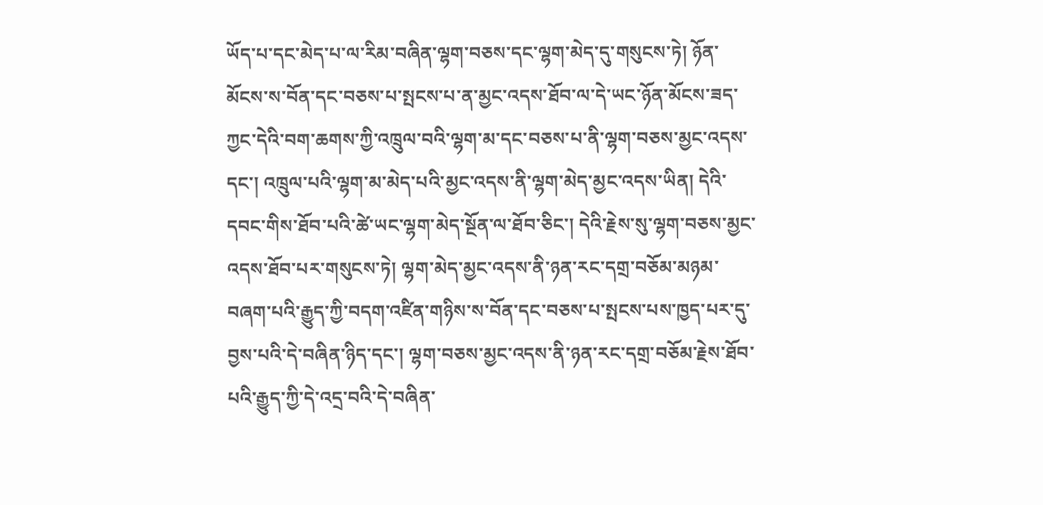ཡོད་པ་དང་མེད་པ་ལ་རིམ་བཞིན་ལྷག་བཅས་དང་ལྷག་མེད་དུ་གསུངས་ཏེ། ཉོན་མོངས་ས་བོན་དང་བཅས་པ་སྤངས་པ་ན་མྱང་འདས་ཐོབ་ལ་དེ་ཡང་ཉོན་མོངས་ཟད་ཀྱང་དེའི་བག་ཆགས་ཀྱི་འཁྲུལ་བའི་ལྷག་མ་དང་བཅས་པ་ནི་ལྷག་བཅས་མྱང་འདས་དང་། འཁྲུལ་པའི་ལྷག་མ་མེད་པའི་མྱང་འདས་ནི་ལྷག་མེད་མྱང་འདས་ཡིན། དེའི་དབང་གིས་ཐོབ་པའི་ཚེ་ཡང་ལྷག་མེད་སྔོན་ལ་ཐོབ་ཅིང་། དེའི་རྗེས་སུ་ལྷག་བཅས་མྱང་འདས་ཐོབ་པར་གསུངས་ཏེ། ལྷག་མེད་མྱང་འདས་ནི་ཉན་རང་དགྲ་བཅོམ་མཉམ་བཞག་པའི་རྒྱུད་ཀྱི་བདག་འཛིན་གཉིས་ས་བོན་དང་བཅས་པ་སྤངས་པས་ཁྱད་པར་དུ་བྱས་པའི་དེ་བཞིན་ཉིད་དང་། ལྷག་བཅས་མྱང་འདས་ནི་ཉན་རང་དགྲ་བཅོམ་རྗེས་ཐོབ་པའི་རྒྱུད་ཀྱི་དེ་འདྲ་བའི་དེ་བཞིན་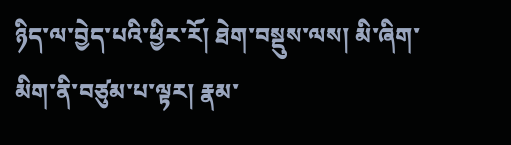ཉིད་ལ་བྱེད་པའི་ཕྱིར་རོ། ཐེག་བསྡུས་ལས། མི་ཞིག་མིག་ནི་བཙུམ་པ་ལྟར། རྣམ་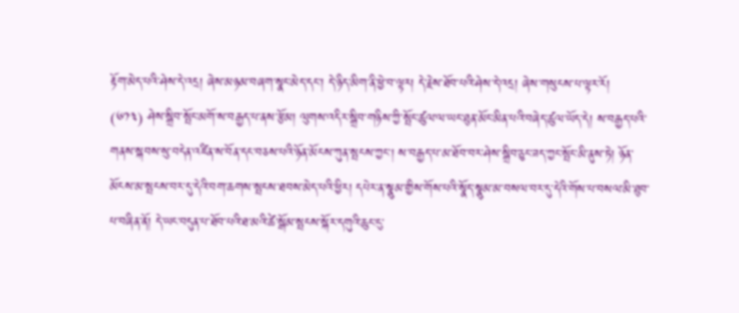རྟོག་མེད་པའི་ཤེས་དེ་འདྲ། ཞེས་མཉམ་བཞག་སྣང་མེད་དང་། དེ་ཉིད་མིག་ནི་ཕྱེ་བ་ལྟར། དེ་རྗེས་ཐོབ་པའི་ཤེས་དེ་འདྲ། ཞེས་གསུངས་པ་ལྟར་རོ།
(༦༡༣) ཤེས་སྒྲིབ་སྤོང་མགོ་ས་བརྒྱད་པ་ནས་རྩོམ། ལུགས་འདིར་སྒྲིབ་གཉིས་ཀྱི་སྤོང་ཚུལ་ལ་ཡང་ཐུན་མོང་མིན་པའི་བཞེད་ཚུལ་ཡོད་དེ། ས་བརྒྱད་པའི་གནས་སྐབས་སུ་བདེན་འཛིན་ས་བོན་དང་བཅས་པའི་ཉོན་མོངས་ཀུན་སྤངས་ཀྱང་། ས་བརྒྱད་པ་མ་ཐོབ་བར་ཤེས་སྒྲིབ་ཅུང་ཟད་ཀྱང་སྤོང་མི་ནུས་ཏེ། ཉོན་མོངས་མ་སྤངས་བར་དུ་དེའི་བག་ཆགས་སྤངས་ཐབས་མེད་པའི་ཕྱིར། དཔེར་ན་སྣུམ་གྱིས་གོས་པའི་སྣོད་སྣུམ་མ་བསལ་བར་དུ་དེའི་གོས་པ་བསལ་མི་ཐུབ་པ་བཞིན་ནོ། དེ་ཡང་བདུན་པ་ཐོབ་པའི་ཐ་མའི་ཚེ་སྒོམ་སྤངས་སྐོར་དགུའི་ཆུང་ངུ་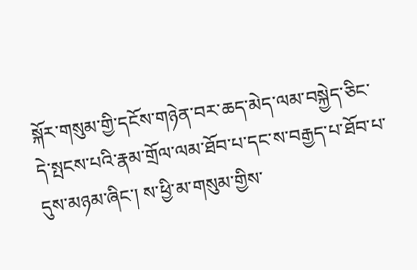སྐོར་གསུམ་གྱི་དངོས་གཉེན་བར་ཆད་མེད་ལམ་བསྐྱེད་ཅིང་དེ་སྤངས་པའི་རྣམ་གྲོལ་ལམ་ཐོབ་པ་དང་ས་བརྒྱད་པ་ཐོབ་པ་དུས་མཉམ་ཞིང་། ས་ཕྱི་མ་གསུམ་གྱིས་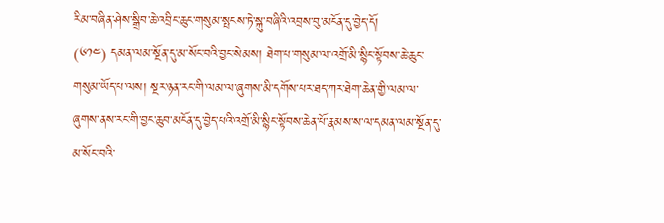རིམ་བཞིན་ཤེས་སྒྲིབ་ཆེ་འབྲིང་ཆུང་གསུམ་སྤངས་ཏེ་སྐུ་བཞིའི་འབྲས་བུ་མངོན་དུ་བྱེད་དོ།
(༦༡༤) དམན་ལམ་སྔོན་དུ་མ་སོང་བའི་བྱང་སེམས། ཐེག་པ་གསུམ་ལ་འགྲོ་མི་སྙིང་སྟོབས་ཆེ་ཆུང་གསུམ་ཡོད་པ་ལས། སྔར་ཉན་རང་གི་ལམ་ལ་ཞུགས་མི་དགོས་པར་ཐད་ཀར་ཐེག་ཆེན་གྱི་ལམ་ལ་ཞུགས་ནས་རང་གི་བྱང་ཆུབ་མངོན་དུ་བྱེད་པའི་འགྲོ་མི་སྙིང་སྟོབས་ཆེན་པོ་རྣམས་ས་ལ་དམན་ལམ་སྔོན་དུ་མ་སོང་བའི་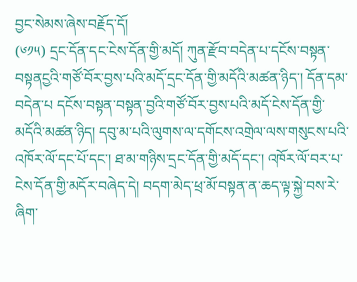བྱང་སེམས་ཞེས་བརྗོད་དོ།
(༦༡༥) དྲང་དོན་དང་ངེས་དོན་གྱི་མདོ། ཀུན་རྫོབ་བདེན་པ་དངོས་བསྟན་བསྟནངྱའི་གཙོ་བོར་བྱས་པའི་མདོ་དྲང་དོན་གྱི་མདོའི་མཚན་ཉིད་། དོན་དམ་བདེན་པ དངོས་བསྟན་བསྟན་བྱའི་གཙོ་བོར་བྱས་པའི་མདོ་ངེས་དོན་གྱི་མདོའི་མཚན་ཉིད། དབུ་མ་པའི་ལུགས་ལ་དགོངས་འགྲེལ་ལས་གསུངས་པའི་འཁོར་ལོ་དང་པོ་དང་། ཐ་མ་གཉིས་དྲང་དོན་གྱི་མདོ་དང་། འཁོར་ལོ་བར་པ་ངེས་དོན་གྱི་མདོར་བཞེད་དེ། བདག་མེད་ཕྲ་མོ་བསྟན་ན་ཆད་ལྟ་སྐྱེ་བས་རེ་ཞིག་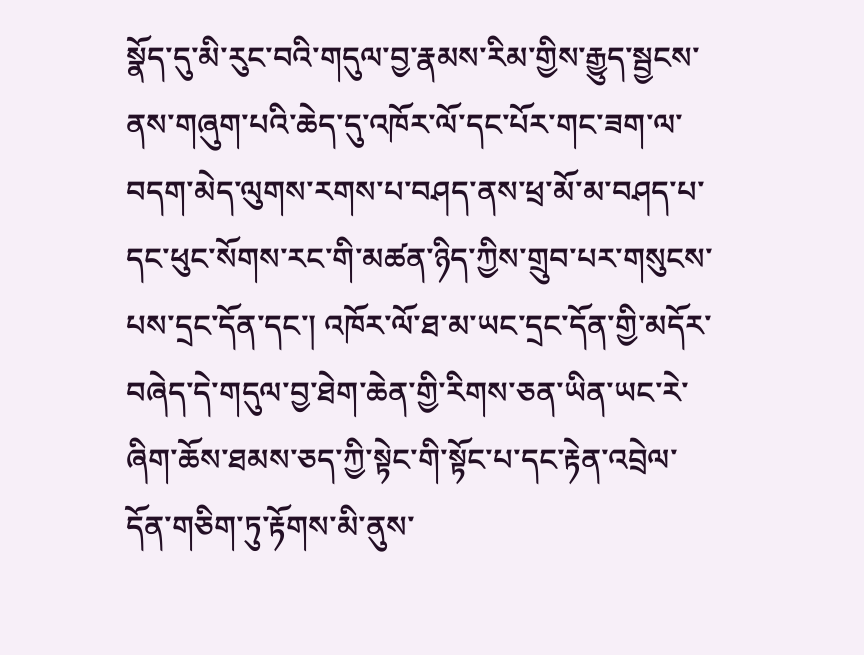སྣོད་དུ་མི་རུང་བའི་གདུལ་བྱ་རྣམས་རིམ་གྱིས་རྒྱུད་སྦྱངས་ནས་གཞུག་པའི་ཆེད་དུ་འཁོར་ལོ་དང་པོར་གང་ཟག་ལ་བདག་མེད་ལུགས་རགས་པ་བཤད་ནས་ཕྲ་མོ་མ་བཤད་པ་དང་ཕུང་སོགས་རང་གི་མཚན་ཉིད་ཀྱིས་གྲུབ་པར་གསུངས་པས་དྲང་དོན་དང་། འཁོར་ལོ་ཐ་མ་ཡང་དྲང་དོན་གྱི་མདོར་བཞེད་དེ་གདུལ་བྱ་ཐེག་ཆེན་གྱི་རིགས་ཅན་ཡིན་ཡང་རེ་ཞིག་ཆོས་ཐམས་ཅད་ཀྱི་སྟེང་གི་སྟོང་པ་དང་རྟེན་འབྲེལ་དོན་གཅིག་ཏུ་རྟོགས་མི་ནུས་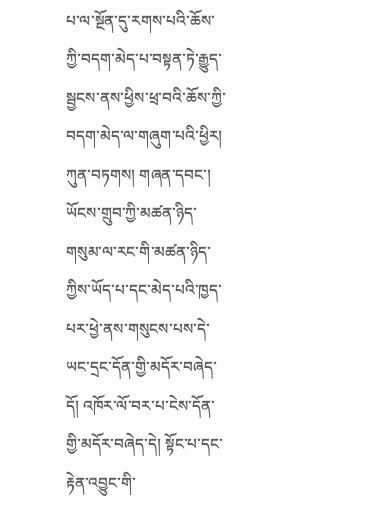པ་ལ་སྔོན་དུ་རགས་པའི་ཆོས་ཀྱི་བདག་མེད་པ་བསྟན་ཏེ་རྒྱུད་སྦྱངས་ནས་ཕྱིས་ཕྲ་བའི་ཆོས་ཀྱི་བདག་མེད་ལ་གཞུག་པའི་ཕྱིར། ཀུན་བཏགས། གཞན་དབང་། ཡོངས་གྲུབ་ཀྱི་མཚན་ཉིད་གསུམ་ལ་རང་གི་མཚན་ཉིད་ཀྱིས་ཡོད་པ་དང་མེད་པའི་ཁྱད་པར་ཕྱེ་ནས་གསུངས་པས་དེ་ཡང་དྲང་དོན་གྱི་མདོར་བཞེད་དོ། འཁོར་ལོ་བར་པ་ངེས་དོན་གྱི་མདོར་བཞེད་དེ། སྟོང་པ་དང་རྟེན་འབྱུང་གི་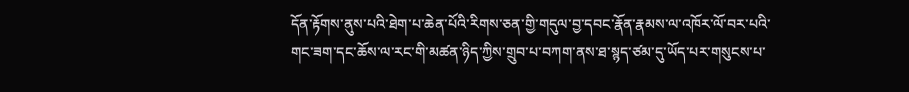དོན་རྟོགས་ནུས་པའི་ཐེག་པ་ཆེན་པོའི་རིགས་ཅན་གྱི་གདུལ་བྱ་དབང་རྣོན་རྣམས་ལ་འཁོར་ལོ་བར་པའི་གང་ཟག་དང་ཆོས་ལ་རང་གི་མཚན་ཉིད་ཀྱིས་གྲུབ་པ་བཀག་ནས་ཐ་སྙད་ཙམ་དུ་ཡོད་པར་གསུངས་པ་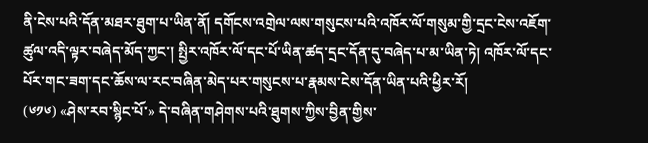ནི་ངེས་པའི་དོན་མཐར་ཐུག་པ་ཡིན་ནོ། དགོངས་འགྲེལ་ལས་གསུངས་པའི་འཁོར་ལོ་གསུམ་གྱི་དྲང་ངེས་འཇོག་ཚུལ་འདི་ལྟར་བཞེད་མོད་ཀྱང་། སྤྱིར་འཁོར་ལོ་དང་པོ་ཡིན་ཚད་དྲང་དོན་དུ་བཞེད་པ་མ་ཡིན་ཏེ། འཁོར་ལོ་དང་པོར་གང་ཟག་དང་ཆོས་ལ་རང་བཞིན་མེད་པར་གསུངས་པ་རྣམས་ངེས་དོན་ཡིན་པའི་ཕྱིར་རོ།
(༦༡༦) «ཤེས་རབ་སྙིང་པོ་» དེ་བཞིན་གཤེགས་པའི་ཐུགས་ཀྱིས་བྱིན་གྱིས་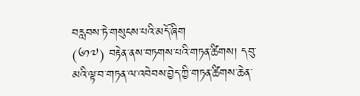བརླབས་ཏེ་གསུངས་པའི་མདོ་ཞིག
(༦༡༧) བརྟེན་ནས་བཏགས་པའི་གཏན་ཚིགས། དབུ་མའི་ལྟ་བ་གཏན་ལ་འབེབས་བྱེད་ཀྱི་གཏན་ཚིགས་ཆེན་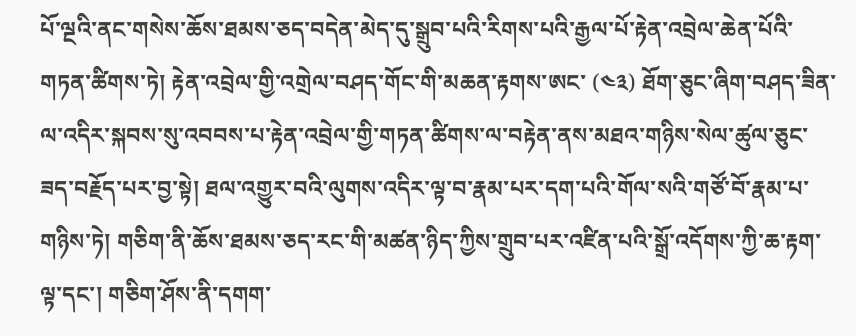པོ་ལྔའི་ནང་གསེས་ཆོས་ཐམས་ཅད་བདེན་མེད་དུ་སྒྲུབ་པའི་རིགས་པའི་རྒྱལ་པོ་རྟེན་འབྲེལ་ཆེན་པོའི་གཏན་ཚིགས་ཏེ། རྟེན་འབྲེལ་གྱི་འགྲེལ་བཤད་གོང་གི་མཆན་རྟགས་ཨང་ (༤༣) ཐོག་ཅུང་ཞིག་བཤད་ཟིན་ལ་འདིར་སྐབས་སུ་འབབས་པ་རྟེན་འབྲེལ་གྱི་གཏན་ཚིགས་ལ་བརྟེན་ནས་མཐའ་གཉིས་སེལ་ཚུལ་ཅུང་ཟད་བརྗོད་པར་བྱ་སྟེ། ཐལ་འགྱུར་བའི་ལུགས་འདིར་ལྟ་བ་རྣམ་པར་དག་པའི་གོལ་སའི་གཙོ་བོ་རྣམ་པ་གཉིས་ཏེ། གཅིག་ནི་ཆོས་ཐམས་ཅད་རང་གི་མཚན་ཉིད་ཀྱིས་གྲུབ་པར་འཛིན་པའི་སྒྲོ་འདོགས་ཀྱི་ཆ་རྟག་ལྟ་དང་། གཅིག་ཤོས་ནི་དགག་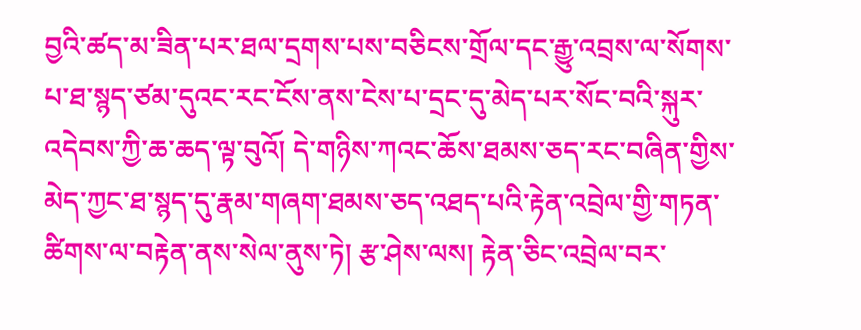བྱའི་ཚད་མ་ཟིན་པར་ཐལ་དྲགས་པས་བཅིངས་གྲོལ་དང་རྒྱུ་འབྲས་ལ་སོགས་པ་ཐ་སྙད་ཙམ་དུའང་རང་ངོས་ནས་ངེས་པ་དྲང་དུ་མེད་པར་སོང་བའི་སྐུར་འདེབས་ཀྱི་ཆ་ཆད་ལྟ་བུའོ། དེ་གཉིས་ཀའང་ཆོས་ཐམས་ཅད་རང་བཞིན་གྱིས་མེད་ཀྱང་ཐ་སྙད་དུ་རྣམ་གཞག་ཐམས་ཅད་འཐད་པའི་རྟེན་འབྲེལ་གྱི་གཏན་ཚིགས་ལ་བརྟེན་ནས་སེལ་ནུས་ཏེ། རྩ་ཤེས་ལས། རྟེན་ཅིང་འབྲེལ་བར་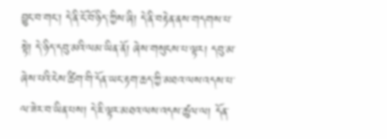བྱུང་བ་གང་། དེ་ནི་ངོ་བོ་ཉིད་ཀྱིས་ཞི། དེ་ནི་བརྟེན་ནས་གདགས་པ་སྟེ། དེ་ཉིད་དབུ་མའི་ལམ་ཡིན་ནོ། ཞེས་གསུངས་པ་ལྟར། དབུ་མ་ཞེས་པའི་ངེས་ཚིག་གི་དོན་ཡང་རྟག་ཆད་ཀྱི་མཐའ་ལས་འདས་པ་ལ་ཟེར་བ་ཡིན་པས། དེ་ཇི་ལྟར་མཐའ་ལས་འདས་ཚུལ་ལ། དོན་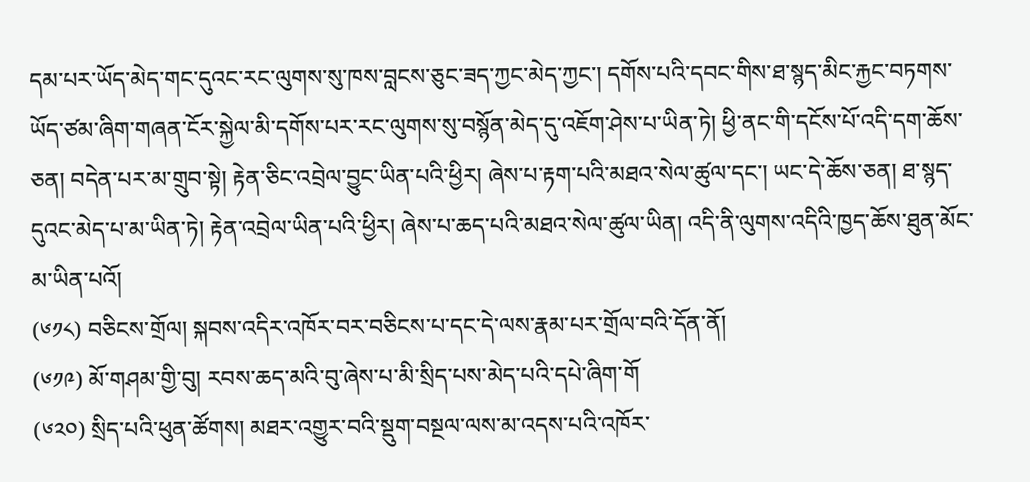དམ་པར་ཡོད་མེད་གང་དུའང་རང་ལུགས་སུ་ཁས་བླངས་ཅུང་ཟད་ཀྱང་མེད་ཀྱང་། དགོས་པའི་དབང་གིས་ཐ་སྙད་མིང་རྐྱང་བཏགས་ཡོད་ཙམ་ཞིག་གཞན་ངོར་སྐྱེལ་མི་དགོས་པར་རང་ལུགས་སུ་བསྙོན་མེད་དུ་འཇོག་ཤེས་པ་ཡིན་ཏེ། ཕྱི་ནང་གི་དངོས་པོ་འདི་དག་ཆོས་ཅན། བདེན་པར་མ་གྲུབ་སྟེ། རྟེན་ཅིང་འབྲེལ་བྱུང་ཡིན་པའི་ཕྱིར། ཞེས་པ་རྟག་པའི་མཐའ་སེལ་ཚུལ་དང་། ཡང་དེ་ཆོས་ཅན། ཐ་སྙད་དུའང་མེད་པ་མ་ཡིན་ཏེ། རྟེན་འབྲེལ་ཡིན་པའི་ཕྱིར། ཞེས་པ་ཆད་པའི་མཐའ་སེལ་ཚུལ་ཡིན། འདི་ནི་ལུགས་འདིའི་ཁྱད་ཆོས་ཐུན་མོང་མ་ཡིན་པའོ།
(༦༡༨) བཅིངས་གྲོལ། སྐབས་འདིར་འཁོར་བར་བཅིངས་པ་དང་དེ་ལས་རྣམ་པར་གྲོལ་བའི་དོན་ནོ།
(༦༡༩) མོ་གཤམ་གྱི་བུ། རབས་ཆད་མའི་བུ་ཞེས་པ་མི་སྲིད་པས་མེད་པའི་དཔེ་ཞིག་གོ
(༦༢༠) སྲིད་པའི་ཕུན་ཚོགས། མཐར་འགྱུར་བའི་སྡུག་བསྔལ་ལས་མ་འདས་པའི་འཁོར་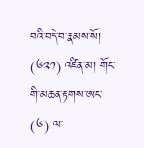བའི་བདེ་བ་རྣམས་སོ།
(༦༢༡) འཛིན་མ། གོང་གི་མཆན་རྟགས་ཨང་ (༦) ལ་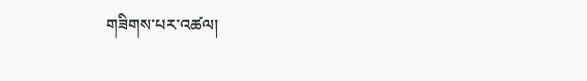གཟིགས་པར་འཚལ།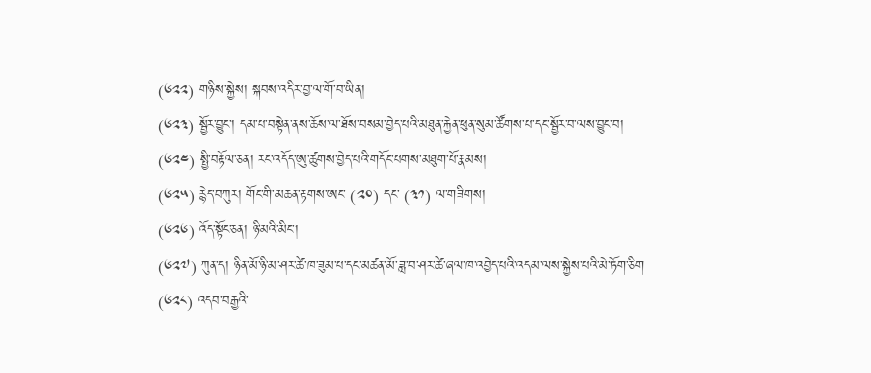(༦༢༢) གཉིས་སྐྱེས། སྐབས་འདིར་བྱ་ལ་གོ་བ་ཡིན།
(༦༢༣) སྦྱོར་བྱུང་། དམ་པ་བསྟེན་ནས་ཆོས་ལ་ཐོས་བསམ་བྱེད་པའི་མཐུན་རྐྱེན་ཕུན་སུམ་ཚོགས་པ་དང་སྦྱོར་བ་ལས་བྱུང་བ།
(༦༢༤) སྤྱི་བརྟོལ་ཅན། རང་འདོད་ཨུ་ཚུགས་བྱེད་པའི་གདོང་པགས་མཐུག་པོ་རྣམས།
(༦༢༥) རྙེད་བཀུར། གོང་གི་མཆན་རྟགས་ཨང་ (༢༠) དང་ (༣༡) ལ་གཟིགས།
(༦༢༦) འོད་སྟོང་ཅན། ཉི་མའི་མིང་།
(༦༢༧) ཀུན་ད། ཉིན་མོ་ཉི་མ་ཤར་ཚེ་ཁ་ཟུམ་པ་དང་མཚན་མོ་ཟླ་བ་ཤར་ཚེ་ཞལ་ཁ་འབྱེད་པའི་འདམ་ལས་སྐྱེས་པའི་མེ་ཏོག་ཅིག
(༦༢༨) འདབ་བརྒྱའི་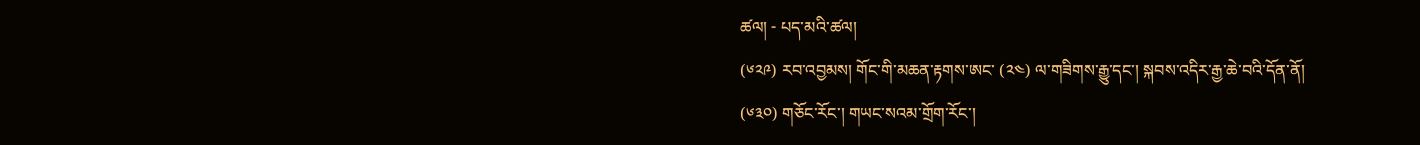ཚལ། - པད་མའི་ཚལ།
(༦༢༩) རབ་འབྱམས། གོང་གི་མཆན་རྟགས་ཨང་ (༢༤) ལ་གཟིགས་རྒྱུ་དང་། སྐབས་འདིར་རྒྱ་ཆེ་བའི་དོན་ནོ།
(༦༣༠) གཅོང་རོང་། གཡང་སའམ་གྲོག་རོང་།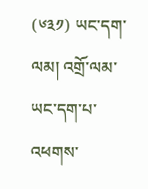(༦༣༡) ཡང་དག་ལམ། འགྲོ་ལམ་ཡང་དག་པ་འཕགས་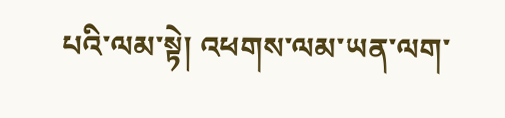པའི་ལམ་སྟེ། འཕགས་ལམ་ཡན་ལག་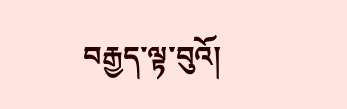བརྒྱད་ལྟ་བུའོ།